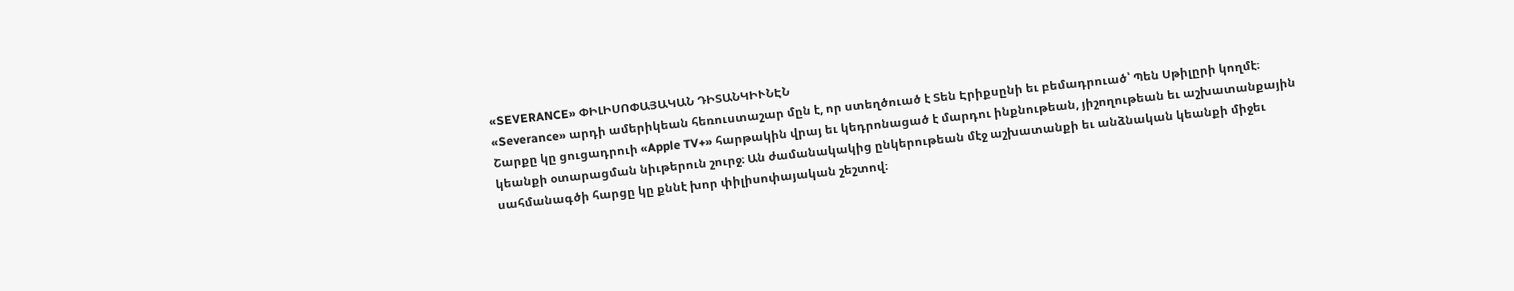«SEVERANCE» ՓԻԼԻՍՈՓԱՅԱԿԱՆ ԴԻՏԱՆԿԻՒՆԷՆ
«Severance» արդի ամերիկեան հեռուստաշար մըն է, որ ստեղծուած է Տեն Էրիքսընի եւ բեմադրուած՝ Պեն Սթիլըրի կողմէ։ Շարքը կը ցուցադրուի «Apple TV+» հարթակին վրայ եւ կեդրոնացած է մարդու ինքնութեան, յիշողութեան եւ աշխատանքային կեանքի օտարացման նիւթերուն շուրջ։ Ան ժամանակակից ընկերութեան մէջ աշխատանքի եւ անձնական կեանքի միջեւ սահմանագծի հարցը կը քննէ խոր փիլիսոփայական շեշտով։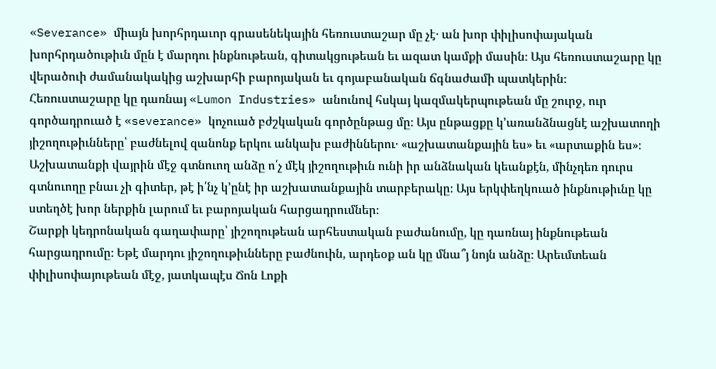«Severance» միայն խորհրդաւոր գրասենեկային հեռուստաշար մը չէ․ ան խոր փիլիսոփայական խորհրդածութիւն մըն է մարդու ինքնութեան, գիտակցութեան եւ ազատ կամքի մասին։ Այս հեռուստաշարը կը վերածուի ժամանակակից աշխարհի բարոյական եւ գոյաբանական ճգնաժամի պատկերին։
Հեռուստաշարը կը դառնայ «Lumon Industries» անունով հսկայ կազմակերպութեան մը շուրջ, ուր գործադրուած է «severance» կոչուած բժշկական գործընթաց մը։ Այս ընթացքը կ՚առանձնացնէ աշխատողի յիշողութիւնները՝ բաժնելով զանոնք երկու անկախ բաժիններու․ «աշխատանքային ես» եւ «արտաքին ես»։ Աշխատանքի վայրին մէջ գտնուող անձը ո՛չ մէկ յիշողութիւն ունի իր անձնական կեանքէն, մինչդեռ դուրս գտնուողը բնաւ չի գիտեր, թէ ի՛նչ կ՚ընէ իր աշխատանքային տարբերակը։ Այս երկփեղկուած ինքնութիւնը կը ստեղծէ խոր ներքին լարում եւ բարոյական հարցադրումներ։
Շարքի կեդրոնական գաղափարը՝ յիշողութեան արհեստական բաժանումը, կը դառնայ ինքնութեան հարցադրումը։ Եթէ մարդու յիշողութիւնները բաժնուին, արդեօք ան կը մնա՞յ նոյն անձը։ Արեւմտեան փիլիսոփայութեան մէջ, յատկապէս Ճոն Լոքի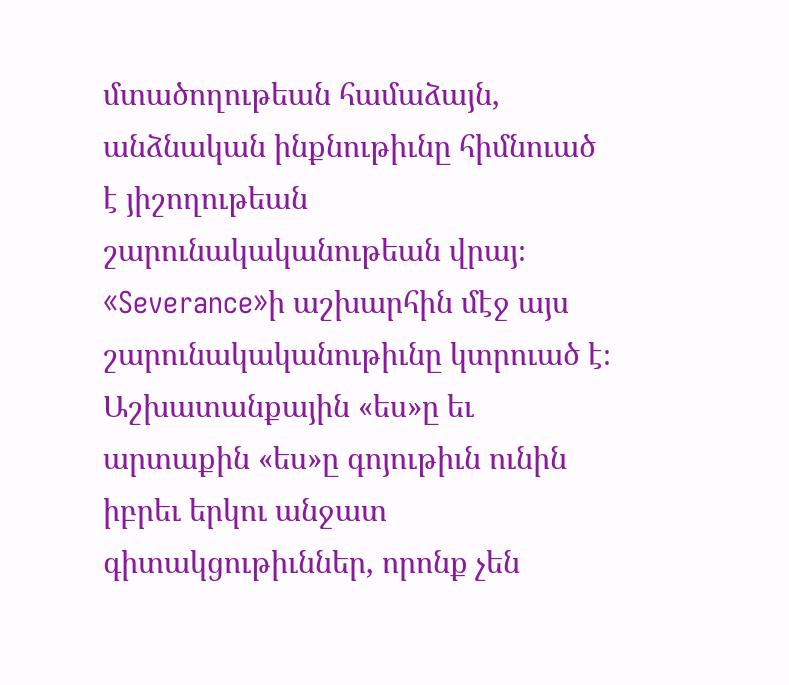մտածողութեան համաձայն, անձնական ինքնութիւնը հիմնուած է յիշողութեան շարունակականութեան վրայ։ «Severance»ի աշխարհին մէջ այս շարունակականութիւնը կտրուած է։ Աշխատանքային «ես»ը եւ արտաքին «ես»ը գոյութիւն ունին իբրեւ երկու անջատ գիտակցութիւններ, որոնք չեն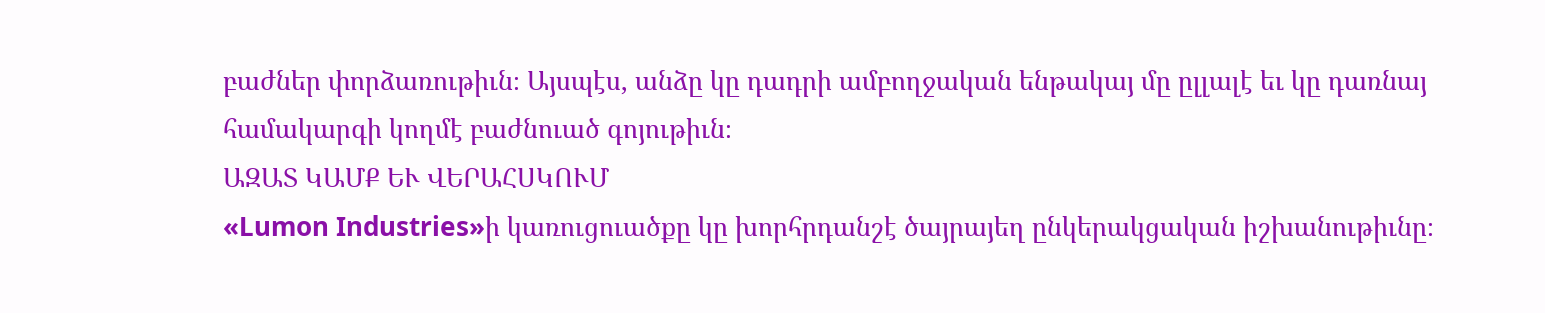բաժներ փորձառութիւն։ Այսպէս, անձը կը դադրի ամբողջական ենթակայ մը ըլլալէ եւ կը դառնայ համակարգի կողմէ բաժնուած գոյութիւն։
ԱԶԱՏ ԿԱՄՔ ԵՒ ՎԵՐԱՀՍԿՈՒՄ
«Lumon Industries»ի կառուցուածքը կը խորհրդանշէ ծայրայեղ ընկերակցական իշխանութիւնը։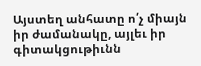Այստեղ անհատը ո՛չ միայն իր ժամանակը, այլեւ իր գիտակցութիւնն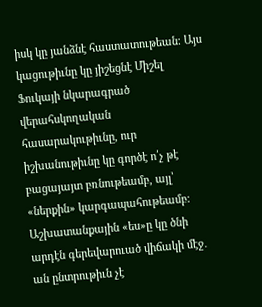իսկ կը յանձնէ հաստատութեան։ Այս կացութիւնը կը յիշեցնէ Միշել Ֆուկայի նկարագրած վերահսկողական հասարակութիւնը, ուր իշխանութիւնը կը գործէ ո՛չ թէ բացայայտ բռնութեամբ, այլ՝ «ներքին» կարգապահութեամբ։ Աշխատանքային «ես»ը կը ծնի արդէն գերեվարուած վիճակի մէջ․ ան ընտրութիւն չէ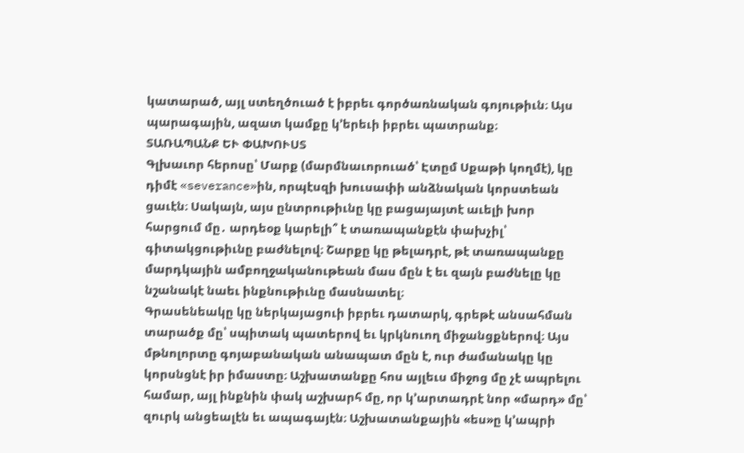կատարած, այլ ստեղծուած է իբրեւ գործառնական գոյութիւն։ Այս պարագային, ազատ կամքը կ՚երեւի իբրեւ պատրանք։
ՏԱՌԱՊԱՆՔ ԵՒ ՓԱԽՈՒՍՏ
Գլխաւոր հերոսը՝ Մարք (մարմնաւորուած՝ Էտըմ Սքաթի կողմէ), կը դիմէ «severance»ին, որպէսզի խուսափի անձնական կորստեան ցաւէն։ Սակայն, այս ընտրութիւնը կը բացայայտէ աւելի խոր հարցում մը․ արդեօք կարելի՞ է տառապանքէն փախչիլ՝ գիտակցութիւնը բաժնելով։ Շարքը կը թելադրէ, թէ տառապանքը մարդկային ամբողջականութեան մաս մըն է եւ զայն բաժնելը կը նշանակէ նաեւ ինքնութիւնը մասնատել։
Գրասենեակը կը ներկայացուի իբրեւ դատարկ, գրեթէ անսահման տարածք մը՝ սպիտակ պատերով եւ կրկնուող միջանցքներով։ Այս մթնոլորտը գոյաբանական անապատ մըն է, ուր ժամանակը կը կորսնցնէ իր իմաստը։ Աշխատանքը հոս այլեւս միջոց մը չէ ապրելու համար, այլ ինքնին փակ աշխարհ մը, որ կ՚արտադրէ նոր «մարդ» մը՝ զուրկ անցեալէն եւ ապագայէն։ Աշխատանքային «ես»ը կ՚ապրի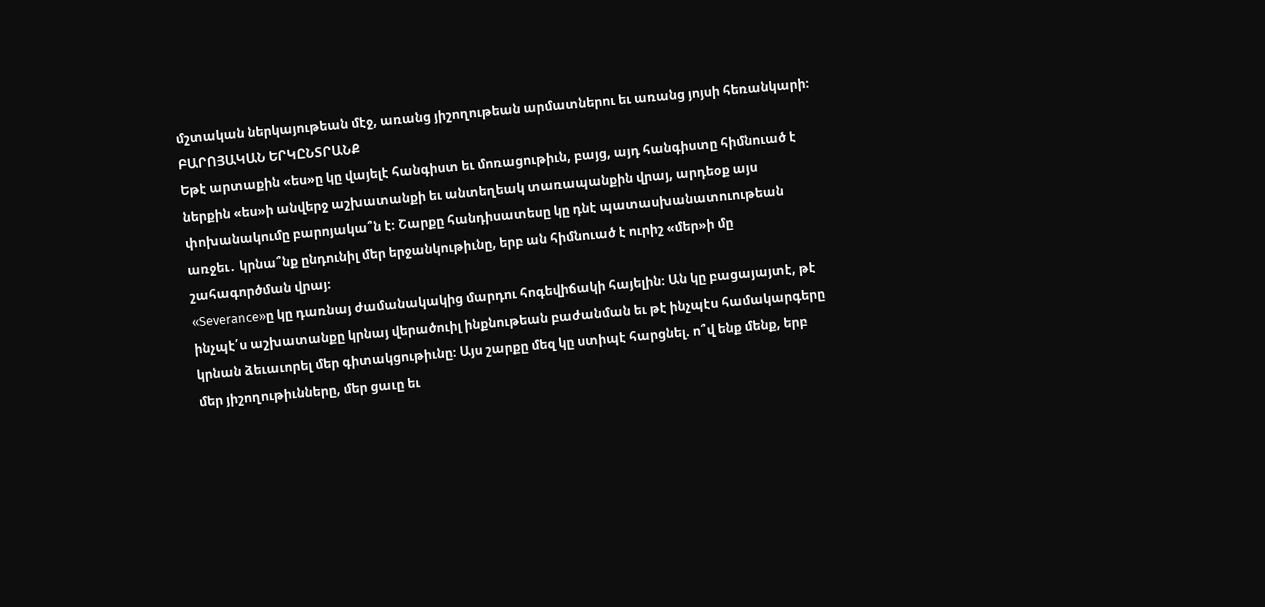մշտական ներկայութեան մէջ, առանց յիշողութեան արմատներու եւ առանց յոյսի հեռանկարի։
ԲԱՐՈՅԱԿԱՆ ԵՐԿԸՆՏՐԱՆՔ
Եթէ արտաքին «ես»ը կը վայելէ հանգիստ եւ մոռացութիւն, բայց, այդ հանգիստը հիմնուած է ներքին «ես»ի անվերջ աշխատանքի եւ անտեղեակ տառապանքին վրայ, արդեօք այս փոխանակումը բարոյակա՞ն է։ Շարքը հանդիսատեսը կը դնէ պատասխանատուութեան առջեւ․ կրնա՞նք ընդունիլ մեր երջանկութիւնը, երբ ան հիմնուած է ուրիշ «մեր»ի մը շահագործման վրայ։
«Severance»ը կը դառնայ ժամանակակից մարդու հոգեվիճակի հայելին։ Ան կը բացայայտէ, թէ ինչպէ՛ս աշխատանքը կրնայ վերածուիլ ինքնութեան բաժանման եւ թէ ինչպէս համակարգերը կրնան ձեւաւորել մեր գիտակցութիւնը։ Այս շարքը մեզ կը ստիպէ հարցնել. ո՞վ ենք մենք, երբ մեր յիշողութիւնները, մեր ցաւը եւ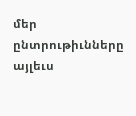մեր ընտրութիւնները այլեւս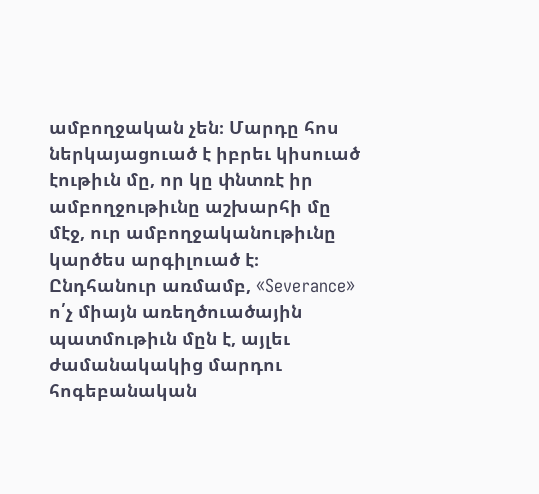ամբողջական չեն։ Մարդը հոս ներկայացուած է իբրեւ կիսուած էութիւն մը, որ կը փնտռէ իր ամբողջութիւնը աշխարհի մը մէջ, ուր ամբողջականութիւնը կարծես արգիլուած է։
Ընդհանուր առմամբ, «Severance» ո՛չ միայն առեղծուածային պատմութիւն մըն է, այլեւ ժամանակակից մարդու հոգեբանական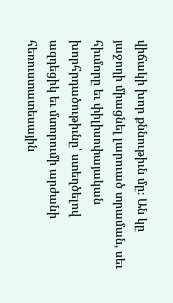վիճակի խոր քննութիւն մը։ Ան կը յաջողի միացնել լարուած տրաման, սեւ հիւմորը եւ փիլիսոփայական խորհրդածութիւնը՝ ստեղծելով ազդեցիկ եւ մտորումի արժանի հեռուստատեսային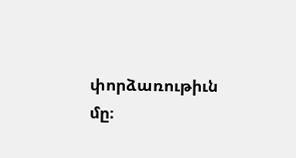փորձառութիւն մը։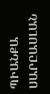ՊԻԱՆՔԱ ՍԱՐԸԱՍԼԱՆ